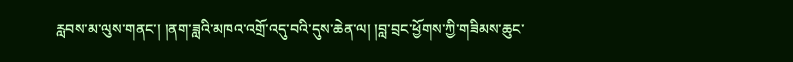རླབས་མ་ལུས་གནང་། །ནག་ཟླའི་མཁའ་འགྲོ་འདུ་བའི་དུས་ཆེན་ལ། །བླ་བྲང་ཕྱོགས་ཀྱི་གཟིམས་ཆུང་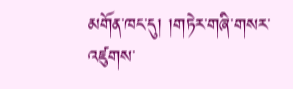མགོན་ཁང་དུ། །གཏེར་གཞི་གསར་འཛུགས་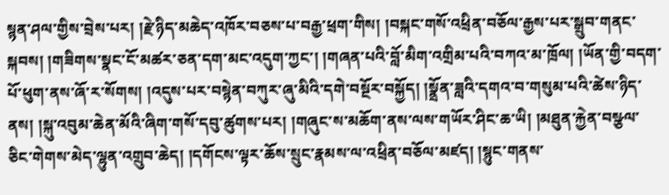སྙན་ཤལ་གྱིས་བྲེས་པར། །རྗེ་ཉིད་མཆེད་འཁོར་བཅས་པ་བརྒྱ་ཕྲག་གིས། །བསྐང་གསོ་འཕྲིན་བཅོལ་རྒྱས་པར་སྒྲུབ་གནང་སྐབས། །གཟིགས་སྣང་ངོ་མཚར་ཅན་དག་མང་འདུག་ཀྱང་། །གཞན་པའི་བློ་མིག་འགྲིམ་པའི་བཀའ་མ་ཁྲོལ། །ཡོན་གྱི་བདག་པོ་ཕུག་ནས་ཞོ་ར་སོགས། །འདུས་པར་བསྙེན་བཀུར་ཞུ་མིའི་དགེ་བསྔོར་བསྐྱོད། །སྣྲོན་ཟླའི་དགའ་བ་གསུམ་པའི་ཚེས་ཉིད་ནས། །སྐུ་འབུམ་ཆེན་མོའི་ཞིག་གསོ་དབུ་ཚུགས་པར། །གཞུང་ས་མཆོག་ནས་ལས་གཡོར་ཤིང་ཆ་ཡི། །མཐུན་རྐྱེན་བསྩལ་ཅིང་གེགས་མེད་ལྷུན་འགྲུབ་ཆེད། །དགོངས་ལྟར་ཆོས་སྲུང་རྣམས་ལ་འཕྲིན་བཅོལ་མཛད། །སྙུང་གནས་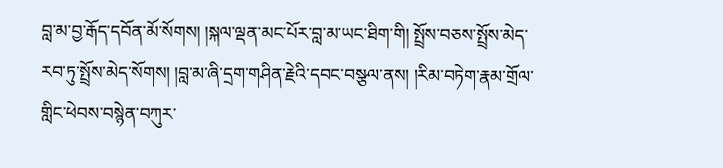བླ་མ་བྱ་རྒོད་དབོན་མོ་སོགས། །སྐལ་ལྡན་མང་པོར་བླ་མ་ཡང་ཐིག་གི། སྤྲོས་བཅས་སྤྲོས་མེད་རབ་ཏུ་སྤྲོས་མེད་སོགས། །བླ་མ་ཞི་དྲག་གཤིན་རྗེའི་དབང་བསྩལ་ནས། །རིམ་བཏེག་རྣམ་གྲོལ་གླིང་ཕེབས་བསྙེན་བཀུར་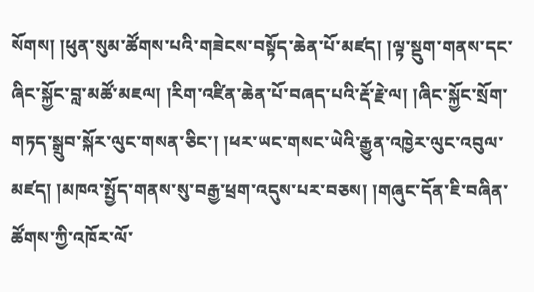སོགས། །ཕུན་སུམ་ཚོགས་པའི་གཟེངས་བསྟོད་ཆེན་པོ་མཛད། །ལྟ་སྡུག་གནས་དང་ཞིང་སྐྱོང་བླ་མཚོ་མཇལ། །རིག་འཛིན་ཆེན་པོ་བཞད་པའི་རྡོ་རྗེ་ལ། །ཞིང་སྐྱོང་སྲོག་གཏད་སྒྲུབ་སྐོར་ལུང་གསན་ཅིང་། །ཕར་ཡང་གསང་ཡེའི་རྒྱུན་འཁྱེར་ལུང་འབུལ་མཛད། །མཁའ་སྤྱོད་གནས་སུ་བརྒྱ་ཕྲག་འདུས་པར་བཅས། །གཞུང་དོན་ཇི་བཞིན་ཚོགས་ཀྱི་འཁོར་ལོ་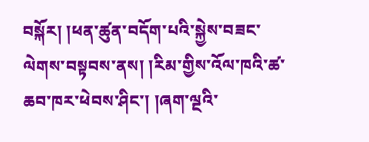བསྐོར། །ཕན་ཚུན་བདོག་པའི་སྐྱེས་བཟང་ལེགས་བསྟབས་ནས། །རིམ་གྱིས་འོལ་ཁའི་ཚ་ཆབ་ཁར་ཕེབས་ཤིང་། །ཞག་ལྔའི་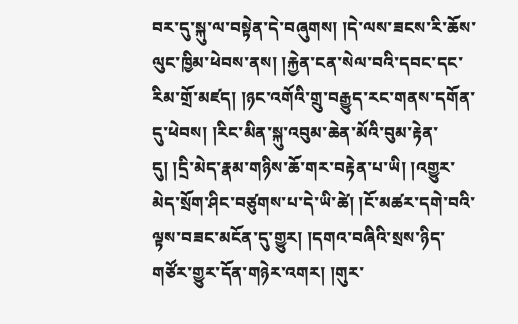བར་དུ་སྐུ་ལ་བསྟེན་དེ་བཞུགས། །དེ་ལས་ཟངས་རི་ཆོས་ལུང་ཁྱིམ་ཕེབས་ནས། །རྐྱེན་ངན་སེལ་བའི་དབང་དང་རིམ་གྲོ་མཛད། །ཉང་འགོའི་གྲུ་བརྒྱུད་རང་གནས་དགོན་དུ་ཕེབས། །རིང་མིན་སྐུ་འབུམ་ཆེན་མོའི་བུམ་རྟེན་དུ། །དྲི་མེད་རྣམ་གཉིས་ཆོ་གར་བརྟེན་པ་ཡི། །འགྱུར་མེད་སྲོག་ཤིང་བཙུགས་པ་དེ་ཡི་ཚེ། །ངོ་མཚར་དགེ་བའི་ལྟས་བཟང་མངོན་དུ་གྱུར། །དགའ་བཞིའི་སྲས་ཉིད་གཙོར་གྱུར་དོན་གཉེར་འགར། །གུར་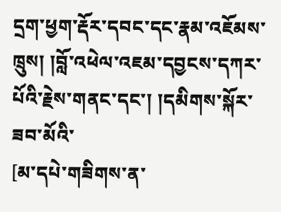དྲག་ཕྱག་རྡོར་དབང་དང་རྣམ་འཇོམས་ཁྲུས། །བློ་འཕེལ་འཇམ་དབྱངས་དཀར་པོའི་རྗེས་གནང་དང་། །དམིགས་སྐོར་ཟབ་མོའི་
[མ་དཔེ་གཟིགས་ན་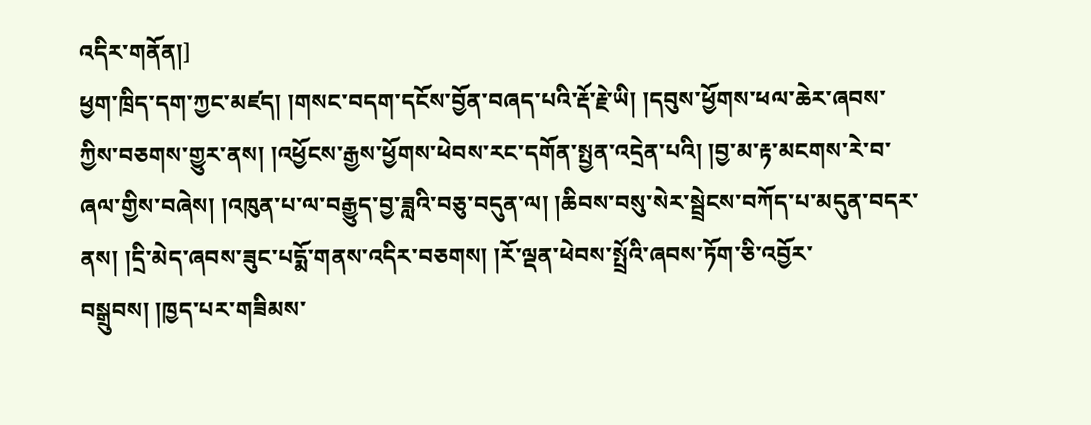འདིར་གནོན།]
ཕྱག་ཁྲིད་དག་ཀྱང་མཛད། །གསང་བདག་དངོས་བྱོན་བཞད་པའི་རྡོ་རྗེ་ཡི། །དབུས་ཕྱོགས་ཕལ་ཆེར་ཞབས་ཀྱིས་བཅགས་གྱུར་ནས། །འཕྱོངས་རྒྱས་ཕྱོགས་ཕེབས་རང་དགོན་སྤྱན་འདྲེན་པའི། །བྱ་མ་རྟ་མངགས་རེ་བ་ཞལ་གྱིས་བཞེས། །འཁུན་པ་ལ་བརྒྱུད་བྱ་ཟླའི་བཅུ་བདུན་ལ། །ཆིབས་བསུ་སེར་སྦྲེངས་བཀོད་པ་མདུན་བདར་ནས། །དྲི་མེད་ཞབས་ཟུང་པདྨོ་གནས་འདིར་བཅགས། །རོ་ལྡན་ཕེབས་སྤྲོའི་ཞབས་ཏོག་ཅི་འབྱོར་བསྒྲུབས། །ཁྱད་པར་གཟིམས་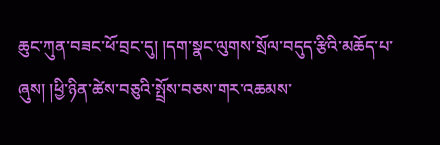ཆུང་ཀུན་བཟང་ཕོ་བྲང་དུ། །དག་སྣང་ལུགས་སྲོལ་བདུད་རྩིའི་མཆོད་པ་ཞུས། །ཕྱི་ཉིན་ཚེས་བཅུའི་སྤྲོས་བཅས་གར་འཆམས་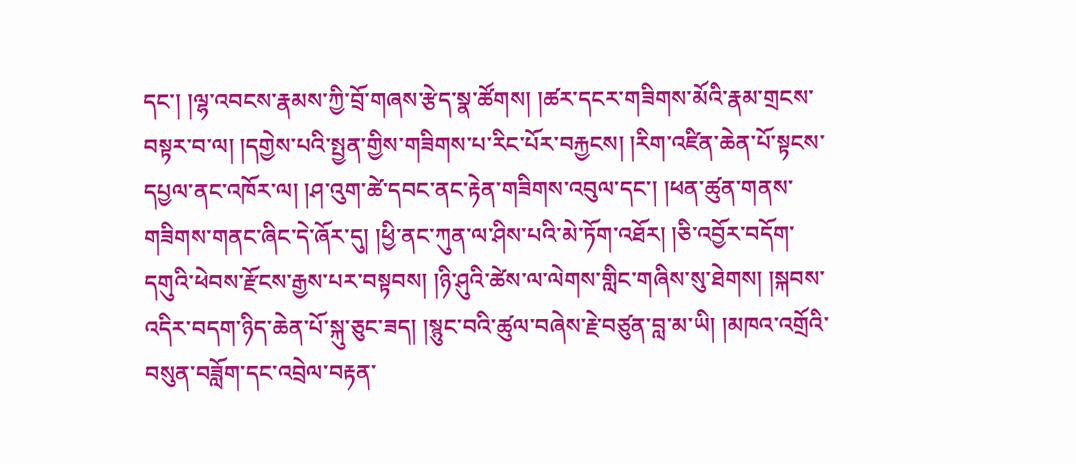དང་། །ལྷ་འབངས་རྣམས་ཀྱི་བྲོ་གཞས་རྩེད་སྣ་ཚོགས། །ཚར་དངར་གཟིགས་མོའི་རྣམ་གྲངས་བསྟར་བ་ལ། །དགྱེས་པའི་སྤྱན་གྱིས་གཟིགས་པ་རིང་པོར་བརྐྱངས། །རིག་འཛིན་ཆེན་པོ་སྟངས་དཔྱལ་ནང་འཁོར་ལ། །ཤ་འུག་ཚེ་དབང་ནང་རྟེན་གཟིགས་འབུལ་དང་། །ཕན་ཚུན་གནས་གཟིགས་གནང་ཞིང་དེ་ཞོར་དུ། །ཕྱི་ནང་ཀུན་ལ་ཤིས་པའི་མེ་ཏོག་འཐོར། །ཅི་འབྱོར་བདོག་དགུའི་ཕེབས་རྫོངས་རྒྱས་པར་བསྟབས། །ཉི་ཤུའི་ཚེས་ལ་ལེགས་གླིང་གཞིས་སུ་ཐེགས། །སྐབས་འདིར་བདག་ཉིད་ཆེན་པོ་སྐུ་ཅུང་ཟད། །སྙུང་བའི་ཚུལ་བཞེས་རྗེ་བཙུན་བླ་མ་ཡི། །མཁའ་འགྲོའི་བསུན་བཟློག་དང་འབྲེལ་བརྟན་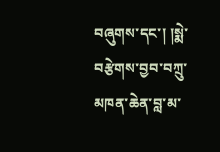བཞུགས་དང་། །སྨེ་བརྩེགས་བྱབ་བཀྲུ་མཁན་ཆེན་བླ་མ་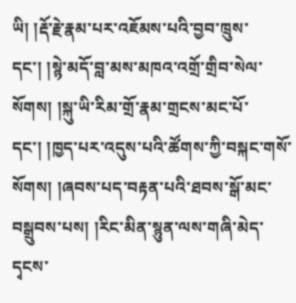ཡི། །རྡོ་རྗེ་རྣམ་པར་འཇོམས་པའི་བྱབ་ཁྲུས་དང་། །སྙེ་མདོ་བླ་མས་མཁའ་འགྲོ་གྲིབ་སེལ་སོགས། །སྐུ་ཡི་རིམ་གྲོ་རྣམ་གྲངས་མང་པོ་དང་། །ཁྱད་པར་འདུས་པའི་ཚོགས་ཀྱི་བསྐང་གསོ་སོགས། །ཞབས་པད་བརྟན་པའི་ཐབས་སྒོ་མང་བསྒྲུབས་པས། །རིང་མིན་སྙུན་ལས་གཞི་མེད་དྭངས་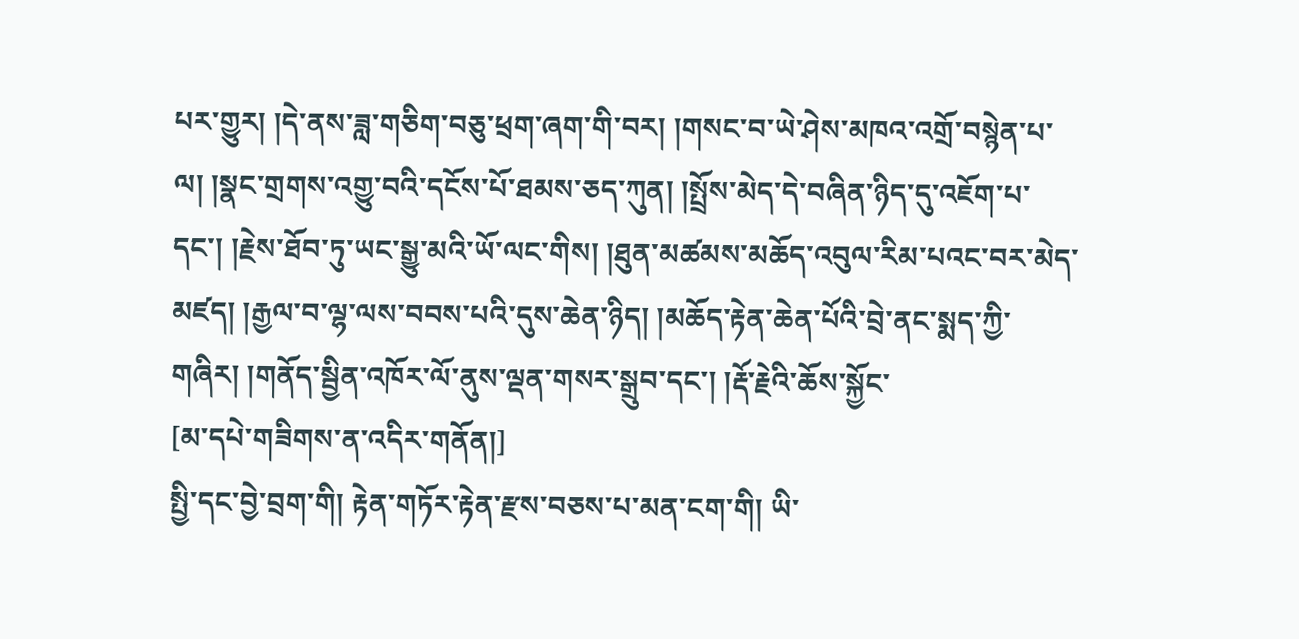པར་གྱུར། །དེ་ནས་ཟླ་གཅིག་བཅུ་ཕྲག་ཞག་གི་བར། །གསང་བ་ཡེ་ཤེས་མཁའ་འགྲོ་བསྙེན་པ་ལ། །སྣང་གྲགས་འགྱུ་བའི་དངོས་པོ་ཐམས་ཅད་ཀུན། །སྤྲོས་མེད་དེ་བཞིན་ཉིད་དུ་འཇོག་པ་དང་། །རྗེས་ཐོབ་ཏུ་ཡང་སྒྱུ་མའི་ཡོ་ལང་གིས། །ཐུན་མཚམས་མཆོད་འབུལ་རིམ་པའང་བར་མེད་མཛད། །རྒྱལ་བ་ལྷ་ལས་བབས་པའི་དུས་ཆེན་ཉིད། །མཆོད་རྟེན་ཆེན་པོའི་བྲེ་ནང་སྨད་ཀྱི་གཞིར། །གནོད་སྦྱིན་འཁོར་ལོ་ནུས་ལྡན་གསར་སྒྲུབ་དང་། །རྡོ་རྗེའི་ཆོས་སྐྱོང་
[མ་དཔེ་གཟིགས་ན་འདིར་གནོན།]
སྤྱི་དང་བྱེ་བྲག་གི། རྟེན་གཏོར་རྟེན་རྫས་བཅས་པ་མན་ངག་གི། ཡི་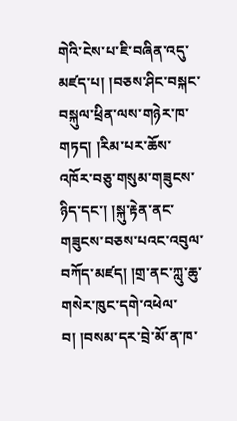གེའི་ངེས་པ་ཇི་བཞིན་འདུ་མཛད་པ། །བཅས་ཤིང་བསྐང་བསྐུལ་ཕྲིན་ལས་གཉེར་ཁ་གཏད། །རིམ་པར་ཆོས་འཁོར་བཅུ་གསུམ་གཟུངས་ཉིད་དང་། །སྐུ་རྟེན་ནང་གཟུངས་བཅས་པའང་འབུལ་བཀོད་མཛད། །གྲ་ནང་ཀླུ་ཆུ་གསེར་ཁུང་དགེ་འཕེལ་བ། །བསམ་དར་བྲེ་མོ་ན་ཁ་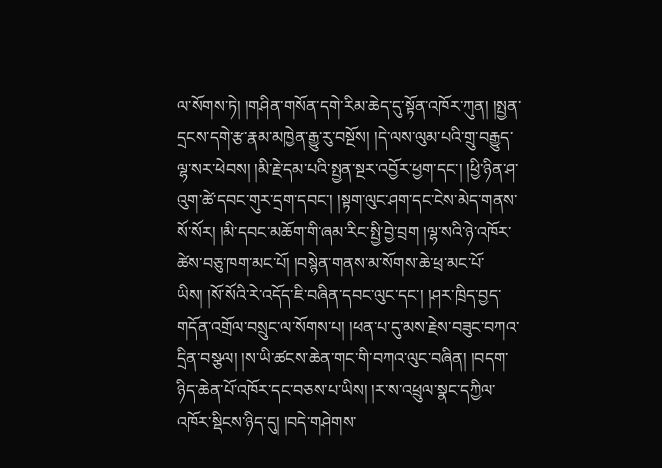ལ་སོགས་ཏེ། །གཤིན་གསོན་དགེ་རིམ་ཆེད་དུ་སྟོན་འཁོར་ཀུན། །སྤྱན་དྲངས་དགེ་རྩ་རྣམ་མཁྱེན་རྒྱུ་རུ་བསྔོས། །དེ་ལས་ལུམ་པའི་གྲུ་བརྒྱུད་ལྷ་སར་ཕེབས། །མི་རྗེ་དམ་པའི་སྤྱན་སྔར་འབྱོར་ཕྱག་དང་། །ཕྱི་ཉིན་ཤ་འུག་ཚེ་དབང་གུར་དྲག་དབང་། །སྟག་ལུང་ཤག་དང་ངེས་མེད་གནས་སོ་སོར། །མི་དབང་མཆོག་གི་ཞམ་རིང་སྤྱི་བྱེ་བྲག །ལྷ་སའི་ཉེ་འཁོར་ཚེས་བཅུ་ཁག་མང་པོ། །བསྙེན་གནས་མ་སོགས་ཆེ་ཕྲ་མང་པོ་ཡིས། །སོ་སོའི་རེ་འདོད་ཇི་བཞིན་དབང་ལུང་དང་། །ཤར་ཁྲིད་བྱད་གདོན་འགྲོལ་བསྲུང་ལ་སོགས་པ། །ཕན་པ་དུ་མས་རྗེས་བཟུང་བཀའ་དྲིན་བསྩལ། །ས་ཡི་ཚངས་ཆེན་གང་གི་བཀའ་ལུང་བཞིན། །བདག་ཉིད་ཆེན་པོ་འཁོར་དང་བཅས་པ་ཡིས། །ར་ས་འཕྲུལ་སྣང་དཀྱིལ་འཁོར་སྡིངས་ཉིད་དུ། །བདེ་གཤེགས་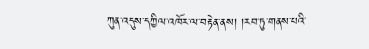ཀུན་འདུས་དཀྱིལ་འཁོར་ལ་བརྟེན་ནས། །རབ་ཏུ་གནས་པའི་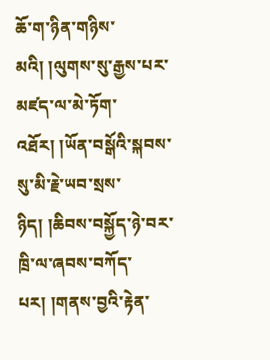ཆོ་ག་ཉིན་གཉིས་མའི། །ལུགས་སུ་རྒྱས་པར་མཛད་ལ་མེ་ཏོག་འཐོར། །ཡོན་བསྒོའི་སྐབས་སུ་མི་རྗེ་ཡབ་སྲས་ཉིད། །ཆིབས་བསྐྱོད་ཉེ་བར་ཁྲི་ལ་ཞབས་བཀོད་པར། །གནས་བྱའི་རྟེན་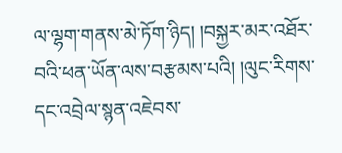ལ་ལྷག་གནས་མེ་ཏོག་ཉིད། །བསྐྱར་མར་འཐོར་བའི་ཕན་ཡོན་ལས་བརྩམས་པའི། །ལུང་རིགས་དང་འབྲེལ་སྙན་འཇེབས་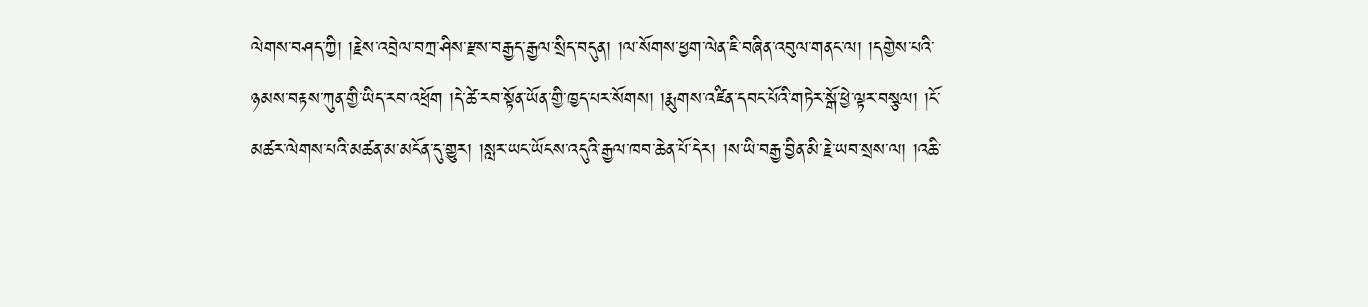ལེགས་བཤད་ཀྱི། །རྗེས་འབྲེལ་བཀྲ་ཤིས་རྫས་བརྒྱད་རྒྱལ་སྲིད་བདུན། །ལ་སོགས་ཕྱག་ལེན་ཇི་བཞིན་འབུལ་གནང་ལ། །དགྱེས་པའི་ཉམས་བརྟས་ཀུན་གྱི་ཡིད་རབ་འཕྲོག །དེ་ཚེ་རབ་སྟོན་ཡོན་གྱི་ཁྱད་པར་སོགས། །རྨུགས་འཛིན་དབང་པོའི་གཏེར་སྒོ་ཕྱེ་ལྟར་བསྩལ། །ངོ་མཚར་ལེགས་པའི་མཚན་མ་མངོན་དུ་གྱུར། །སླར་ཡང་ཡོངས་འདུའི་རྒྱལ་ཁབ་ཆེན་པོ་དེར། །ས་ཡི་བརྒྱ་བྱིན་མི་རྗེ་ཡབ་སྲས་ལ། །འཆི་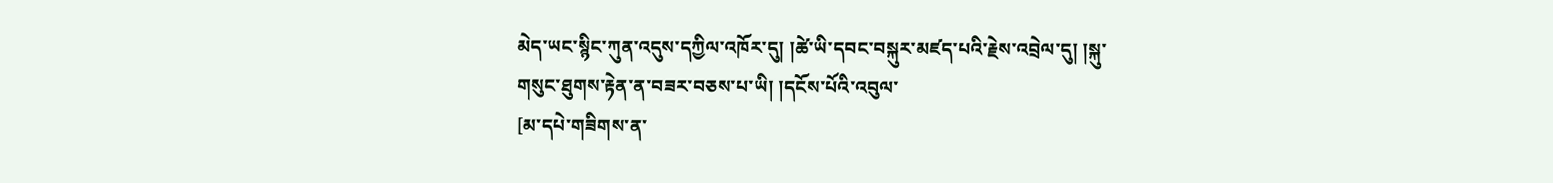མེད་ཡང་སྙིང་ཀུན་འདུས་དཀྱིལ་འཁོར་དུ། །ཚེ་ཡི་དབང་བསྐུར་མཛད་པའི་རྗེས་འབྲེལ་དུ། །སྐུ་གསུང་ཐུགས་རྟེན་ན་བཟར་བཅས་པ་ཡི། །དངོས་པོའི་འབུལ་
[མ་དཔེ་གཟིགས་ན་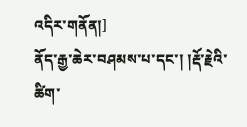འདིར་གནོན།]
ནོད་རྒྱ་ཆེར་བཤམས་པ་དང་། །རྡོ་རྗེའི་ཚིག་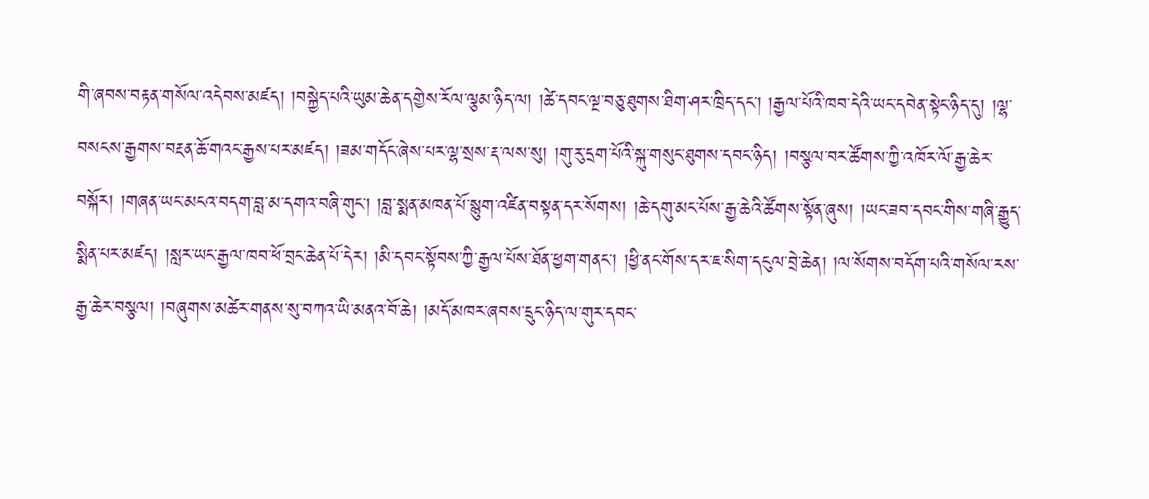གི་ཞབས་བརྟན་གསོལ་འདེབས་མཛད། །བསྐྱེད་པའི་ཡུམ་ཆེན་དགྱེས་རོལ་ལྕམ་ཉིད་ལ། །ཚེ་དབང་ལྔ་བཅུ་ཐུགས་ཐིག་ཤར་ཁྲིད་དང་། །རྒྱལ་པོའི་ཁབ་དེའི་ཡང་དབེན་སྟེང་ཉིད་དུ། །ལྷ་བསངས་རྒྱགས་བརྔན་ཆོ་གའང་རྒྱས་པར་མཛད། །ཟམ་གདོང་ཞེས་པར་ལྷ་སྲས་རྡ་ལས་སུ། །གུ་རུ་དྲག་པོའི་སྐུ་གསུང་ཐུགས་དབང་ཉིད། །བསྩལ་བར་ཚོགས་ཀྱི་འཁོར་ལོ་རྒྱ་ཆེར་བསྐོར། །གཞན་ཡང་མངའ་བདག་བླ་མ་དགའ་བཞི་གུང་། །བླ་སྨན་མཁན་པོ་སྙུག་འཛིན་བསྟན་དར་སོགས། །ཆེ་དགུ་མང་པོས་རྒྱ་ཆེའི་ཚོགས་སྟོན་ཞུས། །ཡང་ཟབ་དབང་གིས་གཞི་རྒྱུད་སྨིན་པར་མཛད། །སླར་ཡང་རྒྱལ་ཁབ་ཕོ་བྲང་ཆེན་པོ་དེར། །མི་དབང་སྟོབས་ཀྱི་རྒྱལ་པོས་ཐོན་ཕྱག་གནང་། །ཕྱི་ནང་གོས་དར་ཇ་སིག་དངུལ་བྲེ་ཆེན། །ལ་སོགས་བདོག་པའི་གསོལ་རས་རྒྱ་ཆེར་བསྩལ། །བཞུགས་མཚེར་གནས་སུ་བཀའ་ཡི་མནའ་བོ་ཆེ། །མདོ་མཁར་ཞབས་དྲུང་ཉིད་ལ་གུར་དབང་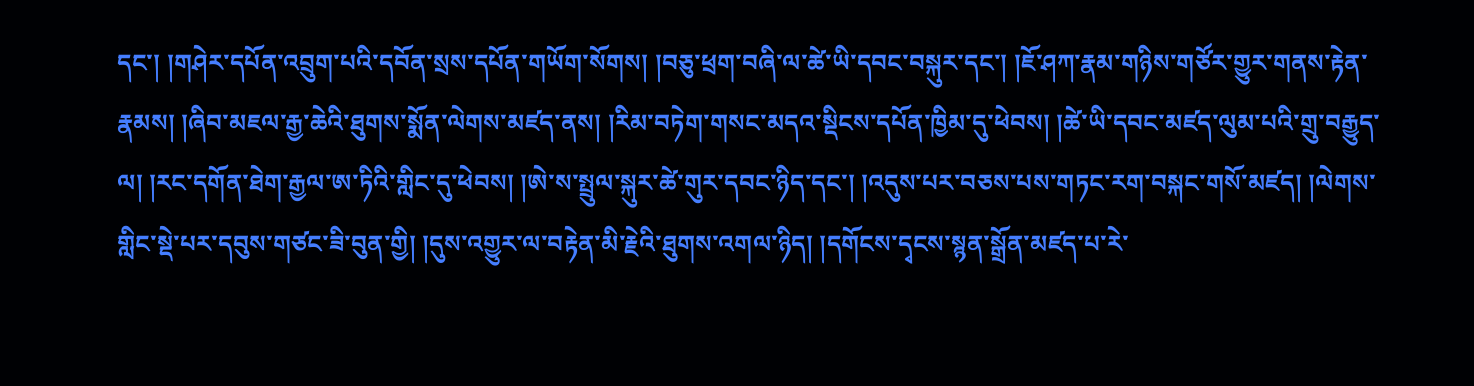དང་། །གཤེར་དཔོན་འབྲུག་པའི་དབོན་སྲས་དཔོན་གཡོག་སོགས། །བཅུ་ཕྲག་བཞི་ལ་ཚེ་ཡི་དབང་བསྐུར་དང་། །ཇོ་ཤཀ་རྣམ་གཉིས་གཙོར་གྱུར་གནས་རྟེན་རྣམས། །ཞིབ་མཇལ་རྒྱ་ཆེའི་ཐུགས་སྨོན་ལེགས་མཛད་ནས། །རིམ་བཏེག་གསང་མདའ་སྡིངས་དཔོན་ཁྱིམ་དུ་ཕེབས། །ཚེ་ཡི་དབང་མཛད་ལུམ་པའི་གྲུ་བརྒྱུད་ལ། །རང་དགོན་ཐེག་རྒྱལ་ཨ་ཏིའི་གླིང་དུ་ཕེབས། །ཨེ་ས་སྤྲུལ་སྐུར་ཚེ་གུར་དབང་ཉིད་དང་། །འདུས་པར་བཅས་པས་གཏང་རག་བསྐང་གསོ་མཛད། །ལེགས་གླིང་སྡེ་པར་དབུས་གཙང་ཟི་བུན་གྱི། །དུས་འགྱུར་ལ་བརྟེན་མི་རྗེའི་ཐུགས་འགལ་ཉིད། །དགོངས་དྭངས་སྙན་སྒྲོན་མཛད་པ་རེ་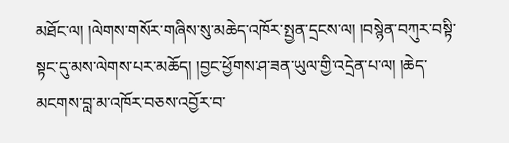མཐོང་ལ། །ལེགས་གསོར་གཞིས་སུ་མཆེད་འཁོར་སྤྱན་དྲངས་ལ། །བསྙེན་བཀུར་བསྟི་སྟང་དུ་མས་ལེགས་པར་མཆོད། །བྱང་ཕྱོགས་ཤ་ཟན་ཡུལ་གྱི་འདྲེན་པ་ལ། །ཆེད་མངགས་བླ་མ་འཁོར་བཅས་འབྱོར་བ་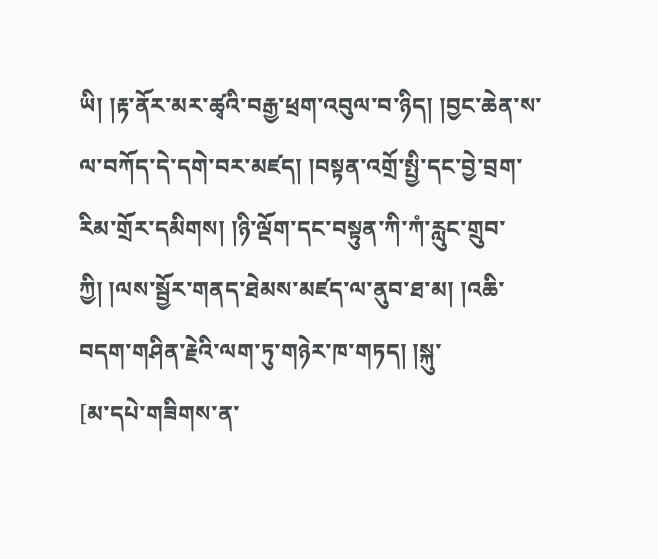ཡི། །རྟ་ནོར་མར་ཚྭའི་བརྒྱ་ཕྲག་འབུལ་བ་ཉིད། །བྱང་ཆེན་ས་ལ་བཀོད་དེ་དགེ་བར་མཛད། །བསྟན་འགྲོ་སྤྱི་དང་བྱེ་བྲག་རིམ་གྲོར་དམིགས། །ཉི་ལྡོག་དང་བསྟུན་ཀི་ཀཾ་རླུང་གྲུབ་ཀྱི། །ལས་སྦྱོར་གནད་ཐེམས་མཛད་ལ་ནུབ་ཐ་མ། །འཆི་བདག་གཤིན་རྗེའི་ལག་ཏུ་གཉེར་ཁ་གཏད། །སྐུ་
[མ་དཔེ་གཟིགས་ན་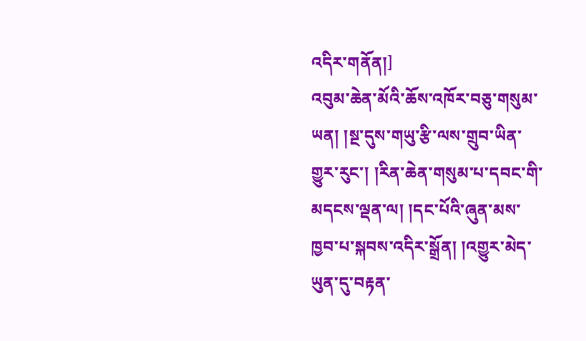འདིར་གནོན།]
འབུམ་ཆེན་མོའི་ཆོས་འཁོར་བཅུ་གསུམ་ཡན། །སྔ་དུས་གཡུ་རྩི་ལས་གྲུབ་ཡིན་གྱུར་རུང་། །རིན་ཆེན་གསུམ་པ་དབང་གི་མདངས་ལྡན་ལ། །དང་པོའི་ཞུན་མས་ཁྱབ་པ་སྐབས་འདིར་སྒྲོན། །འགྱུར་མེད་ཡུན་དུ་བརྟན་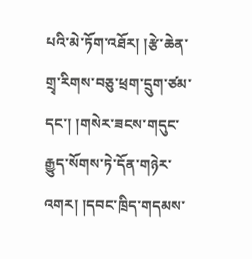པའི་མེ་ཏོག་འཐོར། །རྩེ་ཆེན་གྲྭ་རིགས་བཅུ་ཕྲག་དྲུག་ཙམ་དང་། །གསེར་ཟངས་གདུང་རྒྱུད་སོགས་ཏེ་དོན་གཉེར་འགར། །དབང་ཁྲིད་གདམས་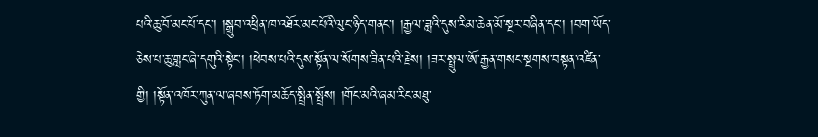པའི་ཆུ་བོ་མང་པོ་དང་། །སྒྲུབ་འཕྲིན་ཁ་འཐོར་མང་པོའི་ལུང་ཉིད་གནང་། །རྒྱལ་ཟླའི་དུས་རིམ་ཆེན་མོ་སྔར་བཞིན་དང་། །བག་ཡོད་ཅེས་པ་ཆུ་གླང་ཞེ་དགུའི་སྟེང་། །ཕེབས་པའི་དུས་སྟོན་ལ་སོགས་ཟིན་པའི་རྗེས། །ཟར་སྤྲུལ་ཨོ་རྒྱན་གསང་སྔགས་བསྟན་འཛིན་གྱི། །སྟོན་འཁོར་ཀུན་ལ་ཞབས་ཏོག་མཆོད་སྤྲིན་སྤྲོས། །གོང་མའི་ཞམ་རིང་མཐུ་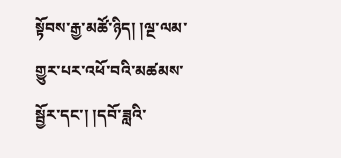སྟོབས་རྒྱ་མཚོ་ཉིད། །ལྔ་ལམ་གྱུར་པར་འཕོ་བའི་མཚམས་སྦྱོར་དང་། །དབོ་ཟླའི་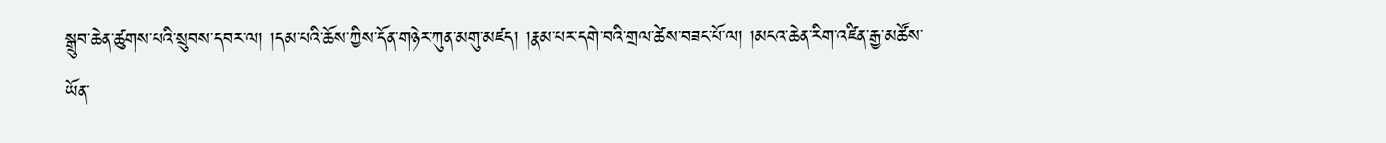སྒྲུབ་ཆེན་ཚུགས་པའི་སྲུབས་དབར་ལ། །དམ་པའི་ཆོས་ཀྱིས་དོན་གཉེར་ཀུན་མགུ་མཛད། །རྣམ་པར་དགེ་བའི་གྲལ་ཚེས་བཟང་པོ་ལ། །མངའ་ཆེན་རིག་འཛིན་རྒྱ་མཚོས་ཡོན་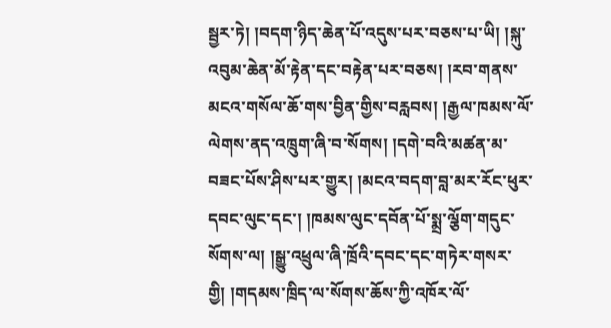སྦྱར་ཏེ། །བདག་ཉིད་ཆེན་པོ་འདུས་པར་བཅས་པ་ཡི། །སྐུ་འབུམ་ཆེན་མོ་རྟེན་དང་བརྟེན་པར་བཅས། །རབ་གནས་མངའ་གསོལ་ཆོ་གས་བྱིན་གྱིས་བརླབས། །རྒྱལ་ཁམས་ལོ་ལེགས་ནད་འཁྲུག་ཞི་བ་སོགས། །དགེ་བའི་མཚན་མ་བཟང་པོས་ཤིས་པར་གྱུར། །མངའ་བདག་བླ་མར་རོང་ཕུར་དབང་ལུང་དང་། །ཁམས་ལུང་དབོན་པོ་སྨྲ་ལྕོག་གདུང་སོགས་ལ། །སྒྱུ་འཕྲུལ་ཞི་ཁྲོའི་དབང་དང་གཏེར་གསར་གྱི། །གདམས་ཁྲིད་ལ་སོགས་ཆོས་ཀྱི་འཁོར་ལོ་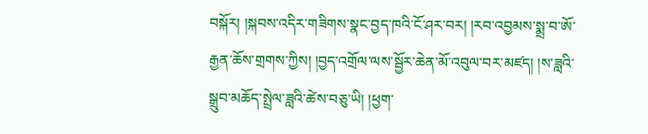བསྐོར། །སྐབས་འདིར་གཟིགས་སྣང་བྱད་ཁའི་ངོ་ཤར་བར། །རབ་འབྱམས་སྨྲ་བ་ཨོ་རྒྱན་ཆོས་གྲགས་ཀྱིས། །བྱད་འགྲོལ་ལས་སྦྱོར་ཆེན་མོ་འབུལ་བར་མཛད། །ས་ཟླའི་སྒྲུབ་མཆོད་སྤྲེལ་ཟླའི་ཚེས་བཅུ་ཡི། །ཕྱག་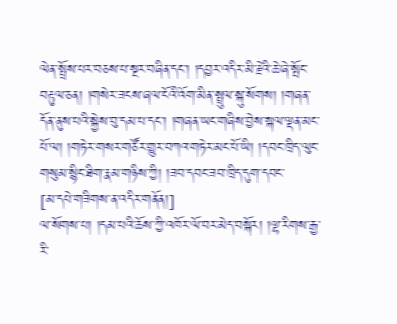ལེན་སྤྲོས་པར་བཅས་པ་སྔར་བཞིན་དང་། །དབྱར་འདིར་མི་རྗེའི་ཆེ་ཞེ་སྤོང་བརྟུལ་ཅན། །གསེར་ཟངས་ཞལ་ངོའི་འོག་མིན་སྤྲུལ་སྐུ་སོགས། །གཞན་དོན་ནུས་པའི་སྐྱེས་བུ་དམ་པ་དང་། །གཞན་ཡང་གཞིས་བྱེས་སྐལ་ལྡན་མང་པོ་ལ། །གཏེར་གསར་གཙོར་གྱུར་བཀའ་གཏེར་མང་པོ་ཡི། །དབང་ཁྲིད་ལུང་གསུམ་སྙིང་ཐིག་རྣམ་གཉིས་ཀྱི། །ཟབ་དབང་ཟབ་ཁྲིད་དུག་དབང་
[མ་དཔེ་གཟིགས་ན་འདིར་གནོན།]
ལ་སོགས་པ། །དམ་པའི་ཆོས་ཀྱི་འཁོར་ལོ་བར་མེད་བསྐོར། །ལྷ་རིགས་རྒྱ་རི་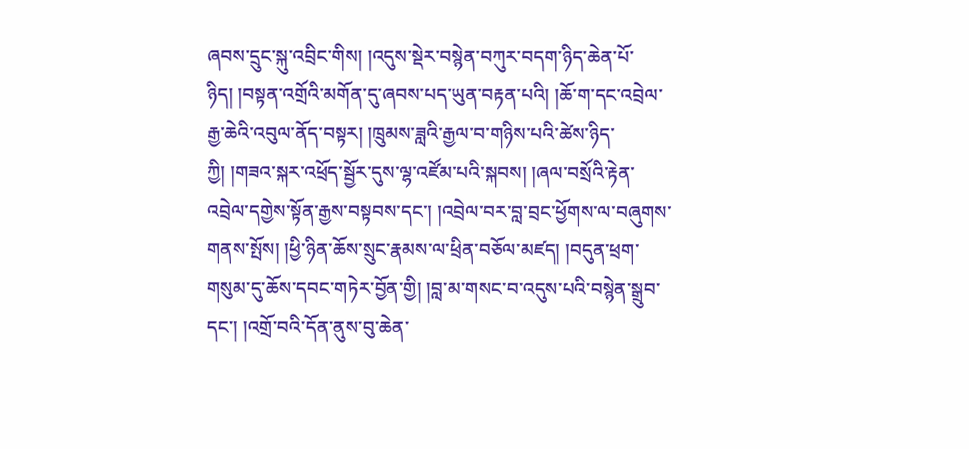ཞབས་དྲུང་སྐུ་འབྲིང་གིས། །འདུས་སྡེར་བསྙེན་བཀུར་བདག་ཉིད་ཆེན་པོ་ཉིད། །བསྟན་འགྲོའི་མགོན་དུ་ཞབས་པད་ཡུན་བརྟན་པའི། །ཆོ་ག་དང་འབྲེལ་རྒྱ་ཆེའི་འབུལ་ནོད་བསྟར། །ཁྲུམས་ཟླའི་རྒྱལ་བ་གཉིས་པའི་ཚེས་ཉིད་ཀྱི། །གཟའ་སྐར་འཕྲོད་སྦྱོར་དུས་ལྷ་འཛོམ་པའི་སྐབས། །ཞལ་བསྲོའི་རྟེན་འབྲེལ་དགྱེས་སྟོན་རྒྱས་བསྟབས་དང་། །འབྲེལ་བར་བླ་བྲང་ཕྱོགས་ལ་བཞུགས་གནས་སྤོས། །ཕྱི་ཉིན་ཆོས་སྲུང་རྣམས་ལ་ཕྲིན་བཅོལ་མཛད། །བདུན་ཕྲག་གསུམ་དུ་ཆོས་དབང་གཏེར་བྱོན་གྱི། །བླ་མ་གསང་བ་འདུས་པའི་བསྙེན་སྒྲུབ་དང་། །འགྲོ་བའི་དོན་ནུས་བུ་ཆེན་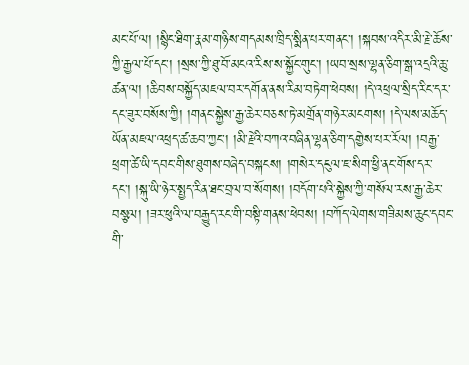མང་པོ་ལ། །སྙིང་ཐིག་རྣམ་གཉིས་གདམས་ཁྲིད་སྨིན་པར་གནང་། །སྐབས་འདིར་མི་རྗེ་ཆོས་ཀྱི་རྒྱལ་པོ་དང་། །སྲས་ཀྱི་ཐུ་བོ་མངའ་རིས་ས་སྐྱོང་གུང་། །ཡབ་སྲས་ལྷན་ཅིག་སྒ་འདྲའི་ཆུ་ཚན་ལ། །ཆིབས་བསྐྱོད་མཇལ་བར་དགོན་ནས་རིམ་བཏེག་ཕེབས། །དེ་འཕྲལ་སྲིད་རིང་དར་དང་ཟུར་བསོས་ཀྱི། །གནང་སྐྱེས་རྒྱ་ཆེར་བཅས་ཏེ་མགྲོན་གཉེར་མངགས། །དེ་ལས་མཆོད་ཡོན་མཇལ་འཕྲད་ཚ་ཆབ་ཀྱང་། །མི་རྗེའི་བཀའ་བཞིན་ལྷན་ཅིག་དགྱེས་པར་རོལ། །བརྒྱ་ཕྲག་ཚེ་ཡི་དབང་གིས་ཐུགས་བཞེད་བསྐངས། །གསེར་དངུལ་ཇ་སིག་ཕྱི་ནང་གོས་དར་དང་། །སྐུ་ཡི་ཉེར་སྤྱད་རིན་ཐང་བྲལ་བ་སོགས། །བདོག་པའི་སྐྱེས་ཀྱི་གསོལ་རས་རྒྱ་ཆེར་བསྩལ། །ཟར་ཕུའི་ལ་བརྒྱུད་རང་གི་བསྟི་གནས་ཕེབས། །བཀོད་ལེགས་གཟིམས་ཆུང་དབང་གི་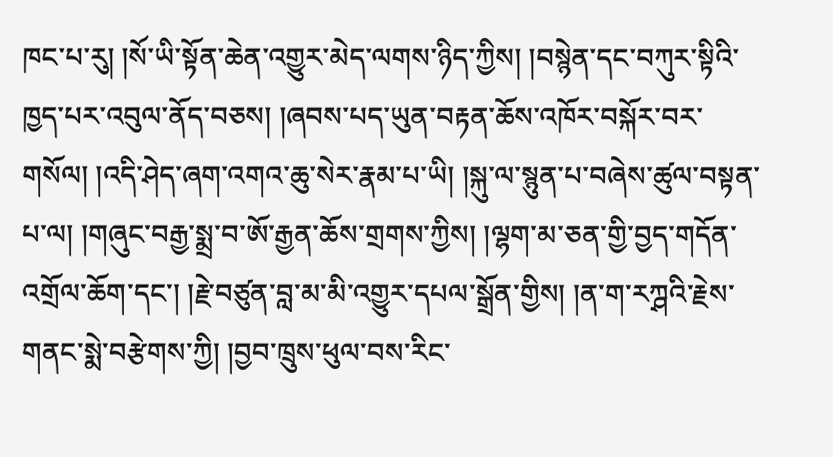ཁང་པ་རུ། །སོ་ཡི་སྟོན་ཆེན་འགྱུར་མེད་ལགས་ཉིད་ཀྱིས། །བསྙེན་དང་བཀུར་སྟིའི་ཁྱད་པར་འབུལ་ནོད་བཅས། །ཞབས་པད་ཡུན་བརྟན་ཆོས་འཁོར་བསྐོར་བར་གསོལ། །འདི་ཤེད་ཞག་འགའ་ཆུ་སེར་རྣམ་པ་ཡི། །སྐུ་ལ་སྙུན་པ་བཞེས་ཚུལ་བསྟན་པ་ལ། །གཞུང་བརྒྱ་སྨྲ་བ་ཨོ་རྒྱན་ཆོས་གྲགས་ཀྱིས། །ལྷག་མ་ཅན་གྱི་བྱད་གདོན་འགྲོལ་ཆོག་དང་། །རྗེ་བཙུན་བླ་མ་མི་འགྱུར་དཔལ་སྒྲོན་གྱིས། །ན་ག་རཀྴའི་རྗེས་གནང་སྨེ་བརྩེགས་ཀྱི། །བྱབ་ཁྲུས་ཕུལ་བས་རིང་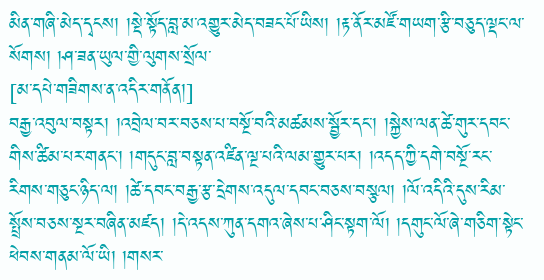མིན་གཞི་མེད་དྭངས། །སྡེ་སྟོད་བླ་མ་འགྱུར་མེད་བཟང་པོ་ཡིས། །རྟ་ནོར་མཛོ་གཡག་རྩི་བཅུད་ལྡང་ལ་སོགས། །ཤ་ཟན་ཡུལ་གྱི་ལུགས་སྲོལ་
[མ་དཔེ་གཟིགས་ན་འདིར་གནོན།]
བརྒྱ་འབུལ་བསྟར། །འབྲེལ་བར་བཅས་པ་བསྔོ་བའི་མཚམས་སྦྱོར་དང་། །སྐྱེས་ལན་ཚེ་གུར་དབང་གིས་ཚིམ་པར་གནང་། །གདུང་བླ་བསྟན་འཛིན་ལྔ་པའི་ལམ་གྱུར་པར། །འདད་ཀྱི་དགེ་བསྔོ་རང་རིགས་གཅུང་ཉིད་ལ། །ཚེ་དབང་བརྒྱ་རྩ་དྲེགས་འདུལ་དབང་བཅས་བསྩལ། །ལོ་འདིའི་དུས་རིམ་སྤྲོས་བཅས་སྔར་བཞིན་མཛད། །དེ་འདས་ཀུན་དགའ་ཞེས་པ་ཤིང་སྟག་ལོ། །དགུང་ལོ་ཞེ་གཅིག་སྟེང་ཕེབས་གནམ་ལོ་ཡི། །གསར་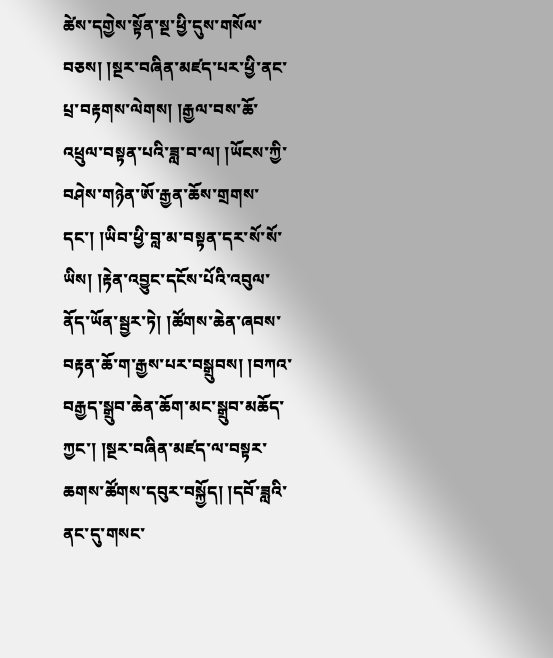ཚེས་དགྱེས་སྟོན་སྔ་ཕྱི་དུས་གསོལ་བཅས། །སྔར་བཞིན་མཛད་པར་ཕྱི་ནང་པྲ་བརྟགས་ལེགས། །རྒྱལ་བས་ཆོ་འཕྲུལ་བསྟན་པའི་ཟླ་བ་ལ། །ཡོངས་ཀྱི་བཤེས་གཉེན་ཨོ་རྒྱན་ཆོས་གྲགས་དང་། །ཡིབ་ཕྱི་བླ་མ་བསྟན་དར་སོ་སོ་ཡིས། །རྟེན་འབྱུང་དངོས་པོའི་འབུལ་ནོད་ཡོན་སྦྱར་ཏེ། །ཚོགས་ཆེན་ཞབས་བརྟན་ཆོ་ག་རྒྱས་པར་བསྒྲུབས། །བཀའ་བརྒྱད་སྒྲུབ་ཆེན་ཆོག་མང་སྒྲུབ་མཆོད་ཀྱང་། །སྔར་བཞིན་མཛད་ལ་བསྟར་ཆགས་ཚོགས་དབུར་བསྐྱོད། །དབོ་ཟླའི་ནང་དུ་གསང་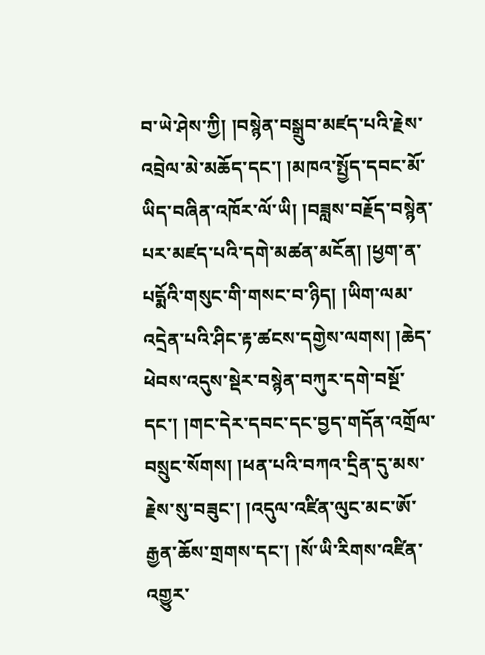བ་ཡེ་ཤེས་ཀྱི། །བསྙེན་བསྒྲུབ་མཛད་པའི་རྗེས་འབྲེལ་མེ་མཆོད་དང་། །མཁའ་སྤྱོད་དབང་མོ་ཡིད་བཞིན་འཁོར་ལོ་ཡི། །བཟླས་བརྗོད་བསྙེན་པར་མཛད་པའི་དགེ་མཚན་མངོན། །ཕྱག་ན་པདྨོའི་གསུང་གི་གསང་བ་ཉིད། །ཡིག་ལམ་འདྲེན་པའི་ཤིང་རྟ་ཚངས་དགྱེས་ལགས། །ཆེད་ཕེབས་འདུས་སྡེར་བསྙེན་བཀུར་དགེ་བསྔོ་དང་། །གང་དེར་དབང་དང་བྱད་གདོན་འགྲོལ་བསྲུང་སོགས། །ཕན་པའི་བཀའ་དྲིན་དུ་མས་རྗེས་སུ་བཟུང་། །འདུལ་འཛིན་ལུང་མང་ཨོ་རྒྱན་ཆོས་གྲགས་དང་། །སོ་ཡི་རིགས་འཛིན་འགྱུར་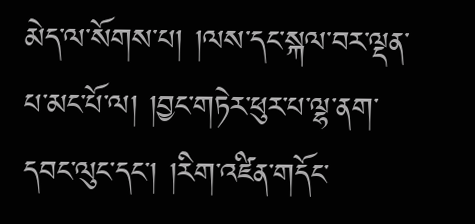མེད་ལ་སོགས་པ། །ལས་དང་སྐལ་བར་ལྡན་པ་མང་པོ་ལ། །བྱང་གཏེར་ཕུར་པ་ལྷ་ནག་དབང་ལུང་དང་། །རིག་འཛིན་གདོང་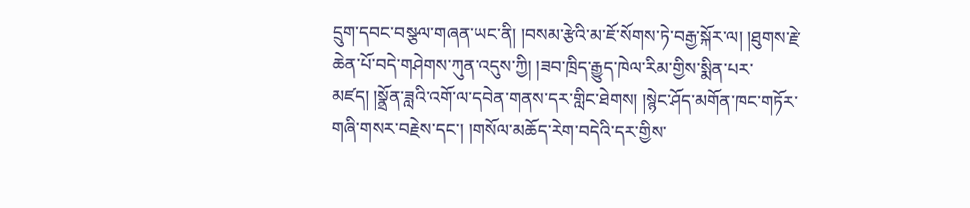དྲུག་དབང་བསྩལ་གཞན་ཡང་ནི། །བསམ་རྩེའི་མ་ཇོ་སོགས་ཏེ་བརྒྱ་སྐོར་ལ། །ཐུགས་རྗེ་ཆེན་པོ་བདེ་གཤེགས་ཀུན་འདུས་ཀྱི། །ཟབ་ཁྲིད་རྒྱུད་ཁེལ་རིམ་གྱིས་སྨིན་པར་མཛད། །སྣྲོན་ཟླའི་འགོ་ལ་དབེན་གནས་དར་གླིང་ཐེགས། །སྙེང་ཤོད་མགོན་ཁང་གཏོར་གཞི་གསར་བརྗེས་དང་། །གསོལ་མཆོད་རེག་བདེའི་དར་གྱིས་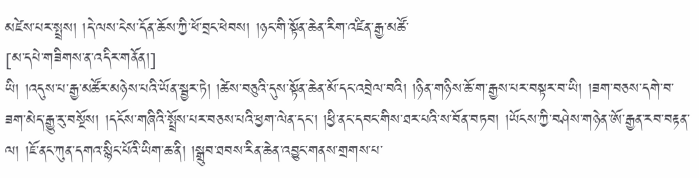མཛེས་པར་སྤྲས། །དེ་ལས་ངེས་དོན་ཆོས་ཀྱི་ཕོ་བྲང་ཕེབས། །ཉང་གི་སྟོན་ཆེན་རིག་འཛིན་རྒྱ་མཚོ་
[མ་དཔེ་གཟིགས་ན་འདིར་གནོན།]
ཡི། །འདུས་པ་རྒྱ་མཚོར་མཉེས་པའི་ཡོན་སྦྱར་ཏེ། །ཚེས་བཅུའི་དུས་སྟོན་ཆེན་མོ་དང་འབྲེལ་བའི། །ཉིན་གཉིས་ཆོ་ག་རྒྱས་པར་བསྟར་བ་ཡི། །ཟག་བཅས་དགེ་བ་ཟག་མེད་རྒྱུ་རུ་བསྔོས། །དངོས་གཞིའི་སྤྲོས་པར་བཅས་པའི་ཕྱག་ལེན་དང་། །ཕྱི་ནང་དབང་གིས་ཐར་པའི་ས་བོན་བཏབ། །ཡོངས་ཀྱི་བཤེས་གཉེན་ཨོ་རྒྱན་རབ་བརྟན་ལ། །ཇོ་ནང་ཀུན་དགའ་སྙིང་པོའི་ཡིག་ཆ་ནི། །སྒྲུབ་ཐབས་རིན་ཆེན་འབྱུང་གནས་གྲགས་པ་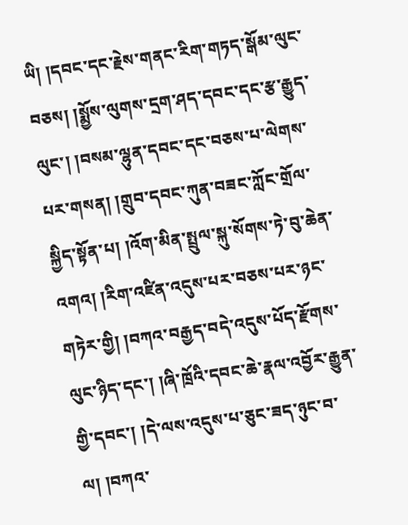ཡི། །དབང་དང་རྗེས་གནང་རིག་གཏད་སྒོམ་ལུང་བཅས། །སྨྱོས་ལུགས་དྲག་ཤད་དབང་དང་རྩ་རྒྱུད་ལུང་། །བསམ་ལྷུན་དབང་དང་བཅས་པ་ལེགས་པར་གསན། །གྲུབ་དབང་ཀུན་བཟང་ཀློང་གྲོལ་སྐྱིད་སྟོན་པ། །འོག་མིན་སྤྲུལ་སྐུ་སོགས་ཏེ་བུ་ཆེན་འགའ། །རིག་འཛིན་འདུས་པར་བཅས་པར་ཉང་གཏེར་གྱི། །བཀའ་བརྒྱད་བདེ་འདུས་པོད་རྫོགས་ལུང་ཉིད་དང་། །ཞི་ཁྲོའི་དབང་ཆེ་རྣལ་འབྱོར་རྒྱུན་གྱི་དབང་། །དེ་ལས་འདུས་པ་ཅུང་ཟད་ཉུང་བ་ལ། །བཀའ་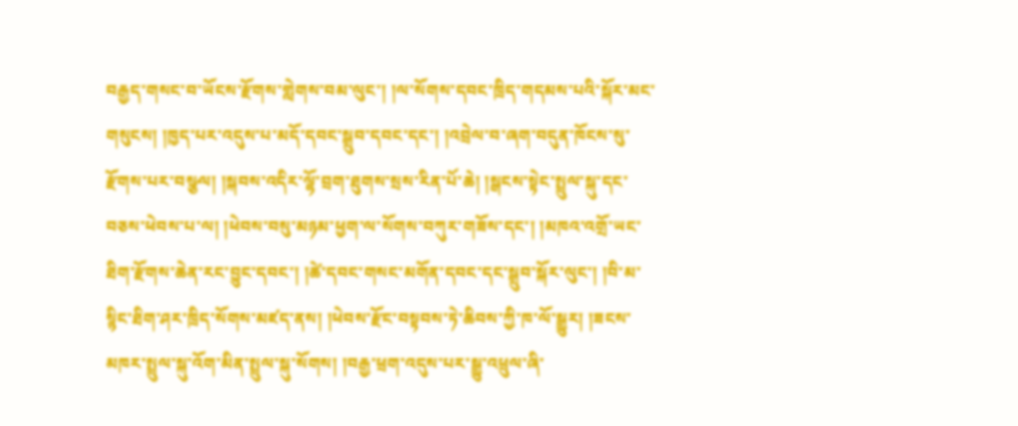བརྒྱད་གསང་བ་ཡོངས་རྫོགས་གླེགས་བམ་ལུང་། །ལ་སོགས་དབང་ཁྲིད་གདམས་པའི་སྐོར་མང་གསུངས། །ཁྱད་པར་འདུས་པ་མདོ་དབང་སྒྲུབ་དབང་དང་། །འབྲེལ་བ་ཞག་བདུན་ཁོངས་སུ་རྫོགས་པར་བསྩལ། །སྐབས་འདིར་ལྷོ་བྲག་ཐུགས་སྲས་རིན་པོ་ཆེ། །སྒངས་སྟེང་སྤྲུལ་སྐུ་དང་བཅས་ཕེབས་པ་ལ། །ཕེབས་བསུ་མཉམ་ཕྱག་ལ་སོགས་བཀུར་གཟོས་དང་། །མཁའ་འགྲོ་ཡང་ཐིག་རྫོགས་ཆེན་རང་བྱུང་དབང་། །ཚེ་དབང་གསང་མགོན་དབང་དང་སྒྲུབ་སྐོར་ལུང་། །བི་མ་སྙིང་ཐིག་ཤར་ཁྲིད་སོགས་མཛད་ནས། །ཕེབས་རྫོང་བསྟབས་ཏེ་ཆིབས་ཀྱི་ཁ་ལོ་སྒྱུར། །ཟངས་མཁར་སྤྲུལ་སྐུ་འོག་མིན་སྤྲུལ་སྐུ་སོགས། །བརྒྱ་ཕྲག་འདུས་པར་སྒྱུ་འཕྲུལ་ཞི་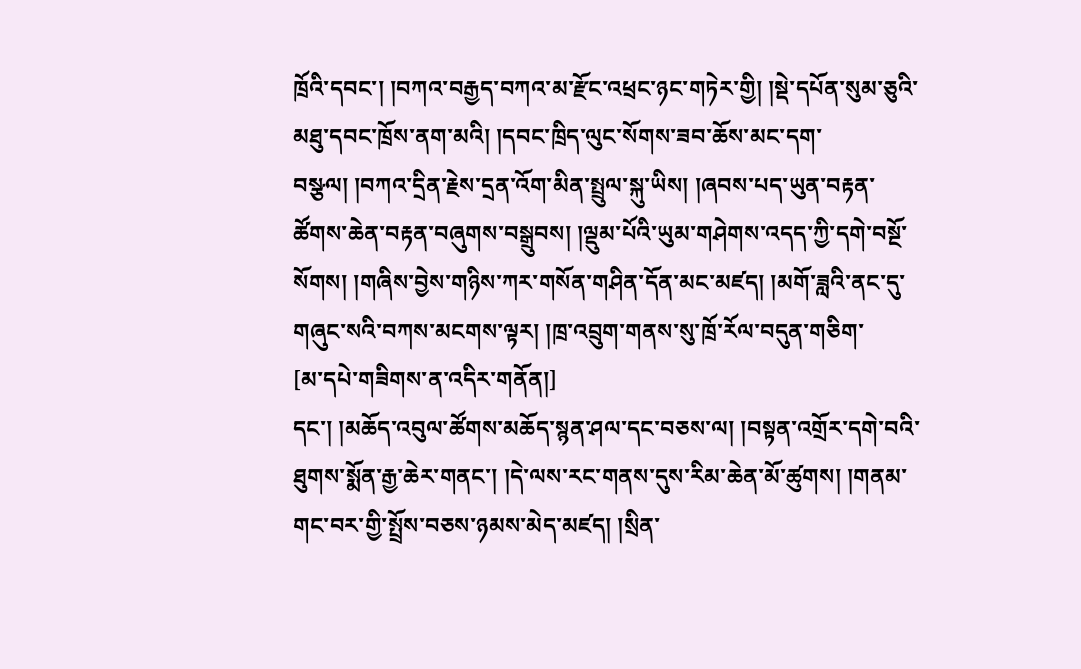ཁྲོའི་དབང་། །བཀའ་བརྒྱད་བཀའ་མ་རྫོང་འཕྲང་ཉང་གཏེར་གྱི། །སྡེ་དཔོན་སུམ་ཅུའི་མཐུ་དབང་ཁྲོས་ནག་མའི། །དབང་ཁྲིད་ལུང་སོགས་ཟབ་ཆོས་མང་དག་བསྩལ། །བཀའ་དྲིན་རྗེས་དྲན་འོག་མིན་སྤྲུལ་སྐུ་ཡིས། །ཞབས་པད་ཡུན་བརྟན་ཚོགས་ཆེན་བརྟན་བཞུགས་བསྒྲུབས། །ལྡུམ་པོའི་ཡུམ་གཤེགས་འདད་ཀྱི་དགེ་བསྔོ་སོགས། །གཞིས་བྱེས་གཉིས་ཀར་གསོན་གཤིན་དོན་མང་མཛད། །མགོ་ཟླའི་ནང་དུ་གཞུང་སའི་བཀས་མངགས་ལྟར། །ཁྲ་འབྲུག་གནས་སུ་ཁྲོ་རོལ་བདུན་གཅིག་
[མ་དཔེ་གཟིགས་ན་འདིར་གནོན།]
དང་། །མཆོད་འབུལ་ཚོགས་མཆོད་སྙན་ཤལ་དང་བཅས་ལ། །བསྟན་འགྲོར་དགེ་བའི་ཐུགས་སྨོན་རྒྱ་ཆེར་གནང་། །དེ་ལས་རང་གནས་དུས་རིམ་ཆེན་མོ་ཚུགས། །གནམ་གང་བར་གྱི་སྤྲོས་བཅས་ཉམས་མེད་མཛད། །སྲིན་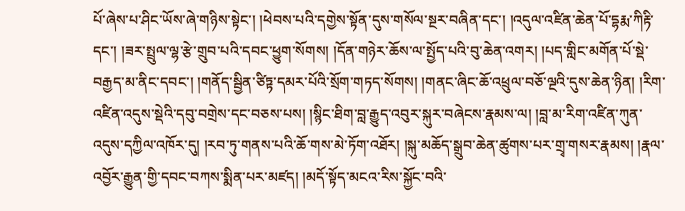པོ་ཞེས་པ་ཤིང་ཡོས་ཞེ་གཉིས་སྟེང་། །ཕེབས་པའི་དགྱེས་སྟོན་དུས་གསོལ་སྔར་བཞིན་དང་། །འདུལ་འཛིན་ཆེན་པོ་དྷརྨ་ཀིརྟི་དང་། །ཟར་སྤྲུལ་ལྷ་རྩེ་གྲུབ་པའི་དབང་ཕྱུག་སོགས། །དོན་གཉེར་ཆོས་ལ་སྤྱོད་པའི་བུ་ཆེན་འགར། །པད་གླིང་མགོན་པོ་སྡེ་བརྒྱད་མ་ནིང་དབང་། །གནོད་སྦྱིན་ཙིཏྟ་དམར་པོའི་སྲོག་གཏད་སོགས། །གནང་ཞིང་ཆོ་འཕྲུལ་བཅོ་ལྔའི་དུས་ཆེན་ཉིན། །རིག་འཛིན་འདུས་སྡེའི་དབུ་བགྲེས་དང་བཅས་པས། །སྙིང་ཐིག་བླ་རྒྱུད་འབུར་སྐུར་བཞེངས་རྣམས་ལ། །བླ་མ་རིག་འཛིན་ཀུན་འདུས་དཀྱིལ་འཁོར་དུ། །རབ་ཏུ་གནས་པའི་ཆོ་གས་མེ་ཏོག་འཐོར། །སྐུ་མཆོད་སྒྲུབ་ཆེན་ཚུགས་པར་གྲྭ་གསར་རྣམས། །རྣལ་འབྱོར་རྒྱུན་གྱི་དབང་བཀས་སྨིན་པར་མཛད། །མདོ་སྟོད་མངའ་རིས་སྐྱོང་བའི་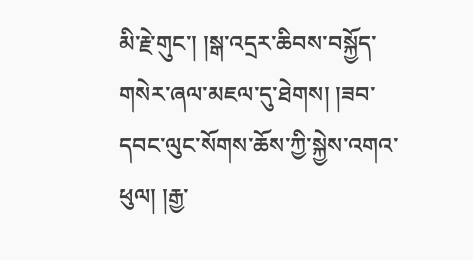མི་རྗེ་གུང་། །སྒ་འདྲར་ཆིབས་བསྐྱོད་གསེར་ཞལ་མཇལ་དུ་ཐེགས། །ཟབ་དབང་ལུང་སོགས་ཆོས་ཀྱི་སྐྱེས་འགའ་ཕུལ། །རྒྱ་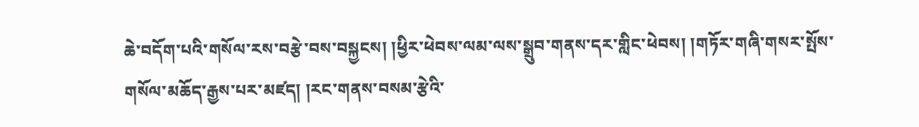ཆེ་བདོག་པའི་གསོལ་རས་བརྩེ་བས་བསྐྱངས། །ཕྱིར་ཕེབས་ལམ་ལས་སྒྲུབ་གནས་དར་གླིང་ཕེབས། །གཏོར་གཞི་གསར་སྤོས་གསོལ་མཆོད་རྒྱས་པར་མཛད། །རང་གནས་བསམ་རྩེའི་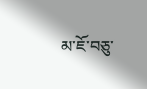མ་ཇོ་བཅུ་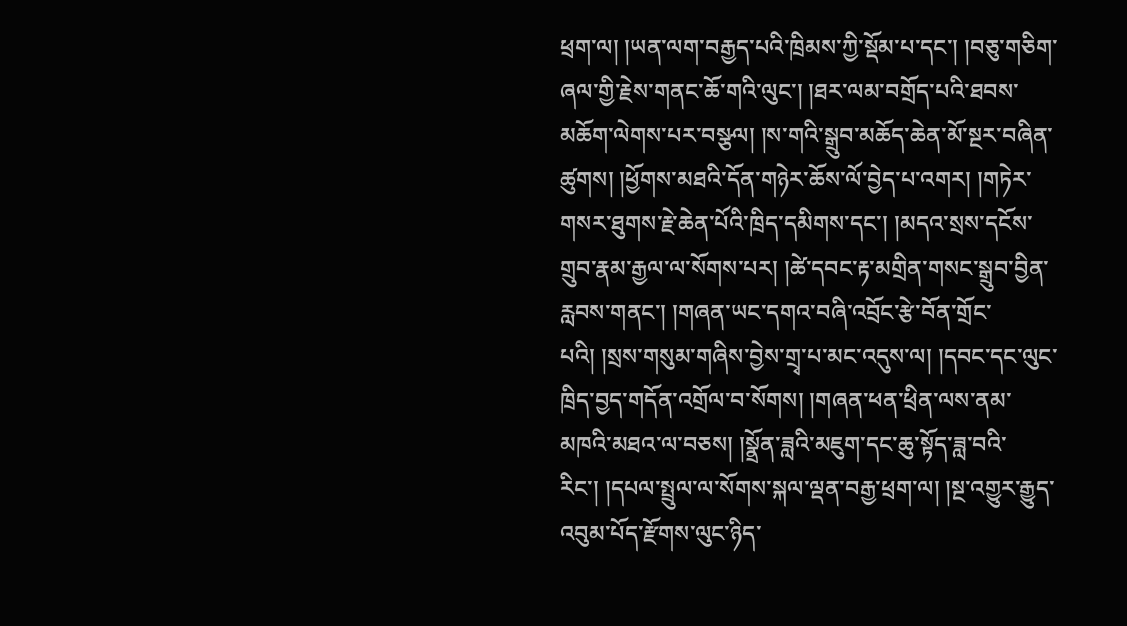ཕྲག་ལ། །ཡན་ལག་བརྒྱད་པའི་ཁྲིམས་ཀྱི་སྡོམ་པ་དང་། །བཅུ་གཅིག་ཞལ་གྱི་རྗེས་གནང་ཆོ་གའི་ལུང་། །ཐར་ལམ་བགྲོད་པའི་ཐབས་མཆོག་ལེགས་པར་བསྩལ། །ས་གའི་སྒྲུབ་མཆོད་ཆེན་མོ་སྔར་བཞིན་ཚུགས། །ཕྱོགས་མཐའི་དོན་གཉེར་ཆོས་ལོ་བྱེད་པ་འགར། །གཏེར་གསར་ཐུགས་རྗེ་ཆེན་པོའི་ཁྲིད་དམིགས་དང་། །མདའ་སྲས་དངོས་གྲུབ་རྣམ་རྒྱལ་ལ་སོགས་པར། །ཚེ་དབང་རྟ་མགྲིན་གསང་སྒྲུབ་བྱིན་རླབས་གནང་། །གཞན་ཡང་དགའ་བཞི་འབྲོང་རྩེ་བོན་གྲོང་པའི། །སྲས་གསུམ་གཞིས་བྱེས་གྲྭ་པ་མང་འདུས་ལ། །དབང་དང་ལུང་ཁྲིད་བྱད་གདོན་འགྲོལ་བ་སོགས། །གཞན་ཕན་ཕྲིན་ལས་ནམ་མཁའི་མཐའ་ལ་བཅས། །སྣྲོན་ཟླའི་མཇུག་དང་ཆུ་སྟོད་ཟླ་བའི་རིང་། །དཔལ་སྤྲུལ་ལ་སོགས་སྐལ་ལྡན་བརྒྱ་ཕྲག་ལ། །སྔ་འགྱུར་རྒྱུད་འབུམ་པོད་རྫོགས་ལུང་ཉིད་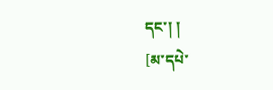དང་། །
[མ་དཔེ་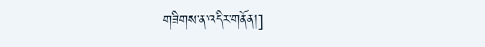གཟིགས་ན་འདིར་གནོན།]